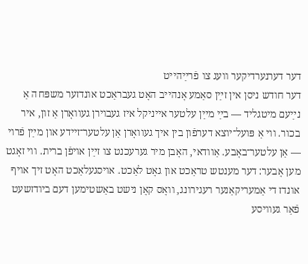דער דערנערדיקער וועג צו פֿרײַהייט
דער חודש ניסן אין זײַן סאַמע אָנהייב האָט געבראַכט אונדזער משפּחה אַ נײַעם מיטגליד — בײַ מײַן עלטער אייניקל איז געבוירן געוואָרן אַ זון, איר בכור. ווי אַ פּועל־יוצא דערפֿון בין איך געוואָרן אַן עלטער־זיידע און מײַן פֿרוי — אַן עלטער־באָבע. אַוודאי, האָבן מיר גערעכנט צו זײַן אויפֿן ברית. ווי זאָגט מען אָבער: דער מענטש טראַכט און גאָט לאַכט. אויסגעלאַכט האָט זיך אויף אונדז די אַמעריקאַנער רעגירונג, וואָס קאָן נישט באַשטימען דעם ביודזשעט פֿאַר געוויסע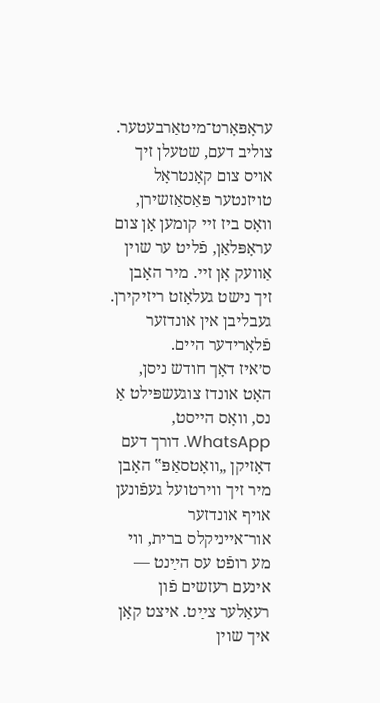עראָפּאָרט־מיטאַרבעטער. צוליב דעם, שטעלן זיך אויס צום קאָנטראָל טויזנטער פּאַסאַזשירן, וואָס ביז זיי קומען אָן צום עראָפּלאַן, פֿליט ער שוין אַוועק אָן זיי. מיר האָבן זיך נישט געלאָזט ריזיקירן. געבליבן אין אונדזער פֿלאָרידער היים.
ס׳איז דאָך חודש ניסן, האָט אונדז צוגעשפּילט אַ נס, וואָס הייסט, WhatsApp. דורך דעם דאָזיקן „וואָטסאַפּ‟ האָבן מיר זיך ווירטועל געפֿונען אויף אונדזער אור־אייניקלס ברית, ווי מע רופֿט עס הײַנט — אינעם רעזשים פֿון רעאַלער צײַט. איצט קאָן איך שוין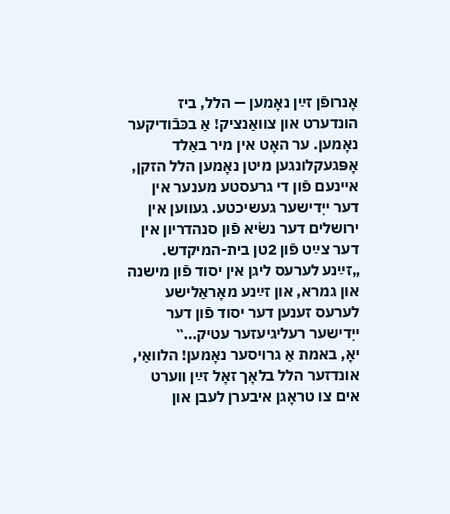אָנרופֿן זײַן נאָמען — הלל, ביז הונדערט און צוואַנציק! אַ בכּבֿודיקער נאָמען. ער האָט אין מיר באַלד אָפּגעקלונגען מיטן נאָמען הלל הזקן, איינעם פֿון די גרעסטע מענער אין דער ייִדישער געשיכטע. געווען אין ירושלים דער נשׂיא פֿון סנהדריון אין דער צײַט פֿון 2טן בית-המיקדש. „זײַנע לערעס ליגן אין יסוד פֿון מישנה און גמרא, און זײַנע מאָראַלישע לערעס זענען דער יסוד פֿון דער ייִדישער רעליגיעזער עטיק…‟
יאָ, באמת אַ גרויסער נאָמען! הלוואַי, אונדזער הלל בלאָך זאָל זײַן ווערט אים צו טראָגן איבערן לעבן און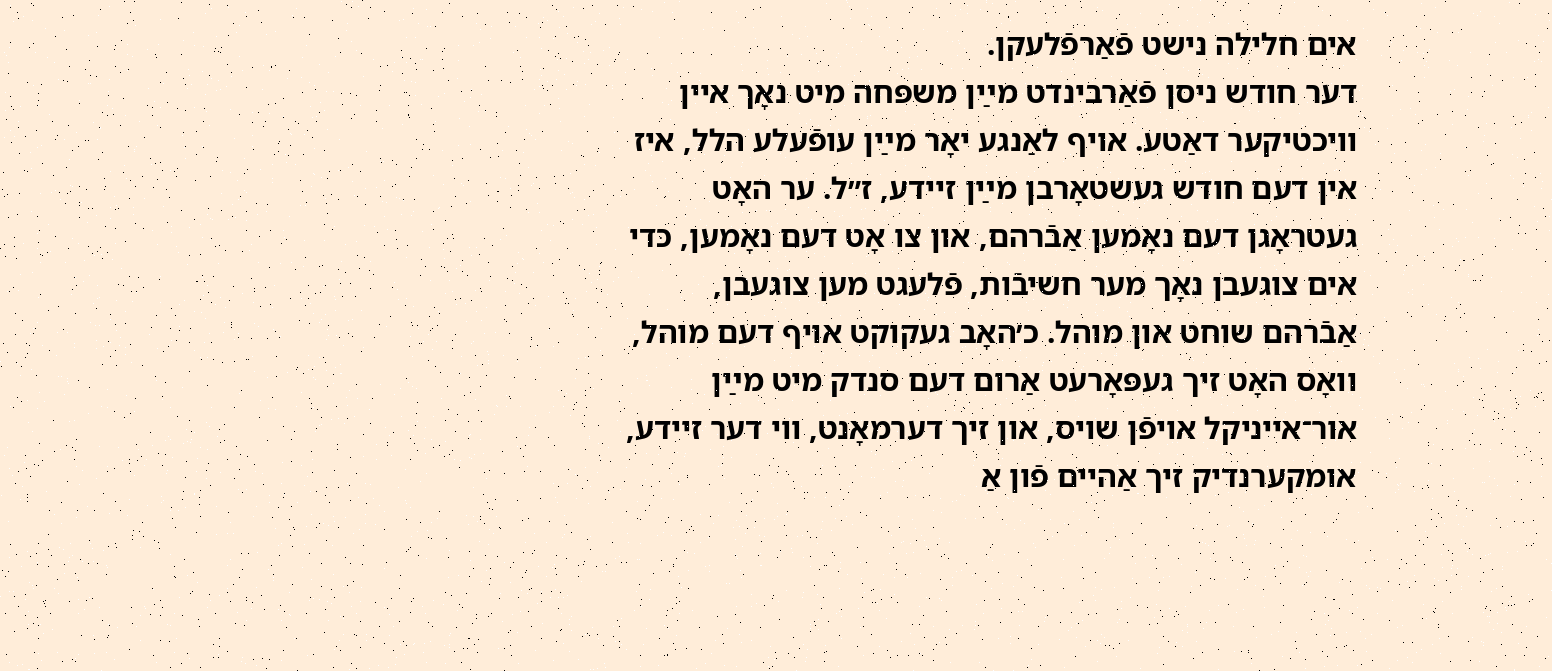אים חלילה נישט פֿאַרפֿלעקן.
דער חודש ניסן פֿאַרבינדט מײַן משפּחה מיט נאָך איין וויכטיקער דאַטע. אויף לאַנגע יאָר מײַן עופֿעלע הלל, איז אין דעם חודש געשטאָרבן מײַן זיידע, ז״ל. ער האָט געטראָגן דעם נאָמען אַבֿרהם, און צו אָט דעם נאָמען, כּדי אים צוגעבן נאָך מער חשיבֿות, פֿלעגט מען צוגעבן, אַבֿרהם שוחט און מוהל. כ׳האָב געקוקט אויף דעם מוהל, וואָס האָט זיך געפּאָרעט אַרום דעם סנדק מיט מײַן אור־אייניקל אויפֿן שויס, און זיך דערמאָנט, ווי דער זיידע, אומקערנדיק זיך אַהיים פֿון אַ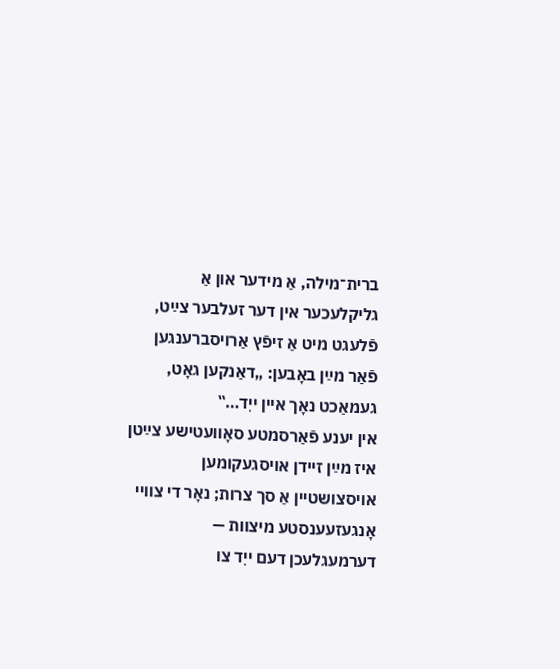ברית־מילה, אַ מידער און אַ גליקלעכער אין דער זעלבער צײַט, פֿלעגט מיט אַ זיפֿץ אַרויסברענגען פֿאַר מײַן באָבען: „דאַנקען גאָט, געמאַכט נאָך איין ייִד…‟
אין יענע פֿאַרסמטע סאָוועטישע צײַטן איז מײַן זיידן אויסגעקומען אויסצושטיין אַ סך צרות; נאָר די צוויי אָנגעזעענסטע מיצוות — דערמעגלעכן דעם ייִד צו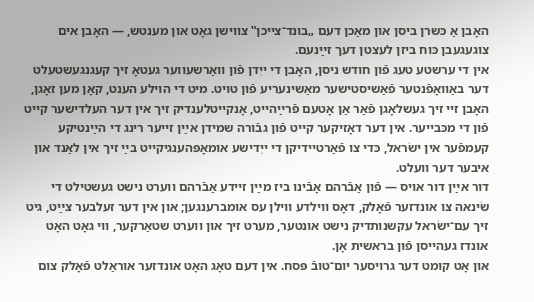האָבן אַ כּשרן ביסן און מאַכן דעם „בונד־צייכן‟ צווישן גאָט און מענטש, — האָבן אים צוגעגעבן כּוח ביזן לעצטן דעך זײַנעם.
אין די ערשטע טעג פֿון חודש ניסן, האָבן די ייִדן פֿון וואַרשעווער געטאָ זיך קעגנגעשטעלט דער באַוואָפֿנטער פֿאַשיסטישער מאַשינעריע פֿון טויט. מיט די הוילע הענט, קאָן מען זאָגן, האָבן זיי זיך געשלאָגן פֿאַר אַן אָטעם פֿרײַהייט, אָנקייטלענדיק זיך אין דער העלדישער קייט פֿון די מכּבייער. אין דער דאָזיקער קייט פֿון גבֿורה שמידן אײַן זייער רינג די הײַנטיקע קעמפֿער אין ישׂראל, כּדי צו פֿאַרטיידיקן די ייִדישע אומאָפּהענגיקייט בײַ זיך אין לאַנד און איבער דער וועלט.
דור אײַן דור אויס — פֿון אַבֿרהם אָבֿינו ביז מײַן זיידע אַבֿרהם ווערט נישט געשטילט די שׂינאה צו אונדזער פֿאָלק, דאָס ווילדע ווילן עס אומברענגען; און אין דער זעלבער צײַט, גיט זיך עם־ישׂראל עקשנותדיק נישט אונטער, מערט זיך און ווערט שטאַרקער, ווי גאָט האָט אונדז געהייסן פֿון בראשית אָן.
און אָט קומט דער גרויסער יום־טובֿ פּסח. אין דעם טאָג האָט אונדזער אוראַלט פֿאָלק צום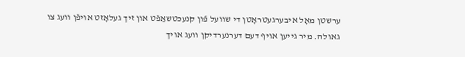ערשטן מאָל איבערגעטראָטן די שוועל פֿון קנעכטשאַפֿט און זיך געלאָזט אויפֿן וועג צו גאולה. מיר גייען אויף דעם דערנערדיקן וועג אויך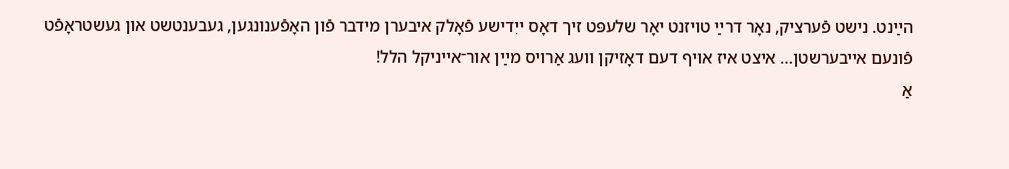הײַנט. נישט פֿערציק, נאָר דרײַ טויזנט יאָר שלעפּט זיך דאָס ייִדישע פֿאָלק איבערן מידבר פֿון האָפֿענונגען, געבענטשט און געשטראָפֿט פֿונעם אייבערשטן… איצט איז אויף דעם דאָזיקן וועג אַרויס מײַן אור־אייניקל הלל!
אַ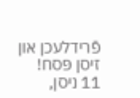פֿרידלעכן און זיסן פּסח!
11 ניסן,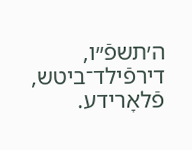ה׳תשפֿ״ו, דירפֿילד־ביטש, פֿלאָרידע.